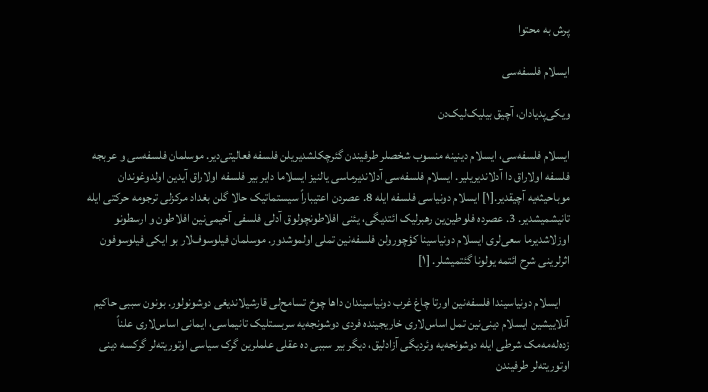پرش به محتوا

ایسلام فلسفه‌سی

ویکی‌پدیادان، آچیق بیلیک‌لیک‌دن

ایسلام فلسفه‌سی، ایسلام دینینه منسوب شخصلر طرفیندن گئرچکلشدیریلن فلسفه فعالیتی‌دیر. موسلمان فلسفه‌سی و عربجه فلسفه اولاراق دا آدلاندیریلیر. ایسلام فلسفه‌سی آدلاندیرماسی یالنیز ایسلاما دایر بیر فلسفه اولاراق آیدین اولدوغوندان موباحیثه‌یه آچیقدیر.[۱] ایسلام دونیاسی فلسفه‌ ایله 8. عصردن اعتیباراً سیستماتیک حالا گلن بغداد مرکزلی ترجومه حرکتی ایله تانیشمیشدیر. 3. عصرده فلوطین‌‌ین رهبرلیک ائتدیگی، یئنی افلاطونچولوق آدلی فلسفی آخیمی‌نین افلاطون و ارسطونو اوزلاشدیرما سعی‌لری ایسلام دونیاسینا کؤچورولن فلسفه‌نین تملی اولموشدور. موسلمان فیلوسوف‌لار بو ایکی فیلوسوفون اثرلرینی شرح ائتمه یولونا گئتمیشلر. [۱]

    ایسلام دونیاسیندا فلسفه‌نین اورتا چاغ غرب دونیاسیندان داها چوخ تسامح‌لی قارشیلاندیغی دوشونولور. بونون سببی حاکیم آنلاییشین ایسلام دینی‌نین تمل اساس‌لاری خاریجینده فردی دوشونجه‌یه سربستلیک تانیماسی، ایمانی اساس‌لاری علناً زده‌له‌مه‌مک شرطی ایله دوشونجه‌یه وئردیگی آزادلیق، دیگر بیر سببی ده عقلی علملرین گرک سیاسی اوتوریته‌لر گرکسه دینی اوتوریته‌لر طرفیندن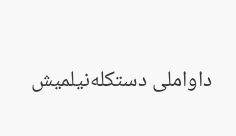داواملی دستکله‌نیلمیش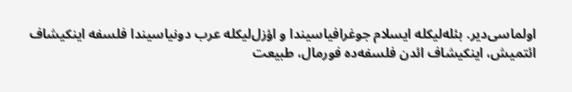اولماسی‌دیر. بئله‌لیکله ایسلام جوغرافیاسیندا و اؤزل‌لیکله عرب دونیاسیندا فلسفه اینکیشاف ائتمیش، اینکیشاف ائدن فلسفه‌ده فورمال، طبیعت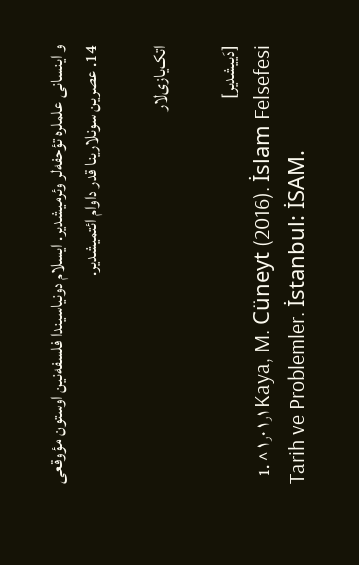و اینسانی علملره تؤحفه‌لر وئرمیشدیر. ایسلام دونیاسیندا فلسفه‌نین اوستون مؤوقعی 14. عصرین سونلارینا قدر داوام ائتمیشدیر.

اتک‌یازی‌لار

[دَییشدیر]
  1. ^ ۱٫۰ ۱٫۱ Kaya, M. Cüneyt (2016). İslam Felsefesi Tarih ve Problemler. İstanbul: İSAM.